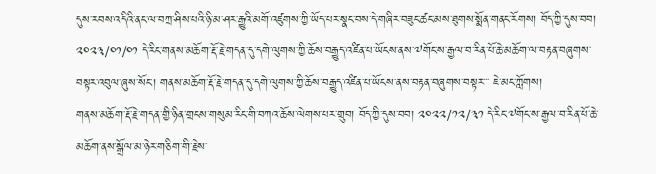དུས་རབས་འདིའི་ནང་ལ་བཀྲ་ཤིས་པའི་ཉི་མ་ཤར་རྒྱུའི་མགོ་འཛུགས་ཀྱི་ཡོད་པར་སྣང་བས་དེ་གཞིར་བཟུང་ཚང་མས་ཐུགས་སྨོན་གནང་རོགས། བོད་ཀྱི་དུས་བབ། ༢༠༢༣/༠༡/༠༡ དེ་རིང་གནས་མཆོག་རྡོ་རྗེ་གདན་དུ་དགེ་ལུགས་ཀྱི་ཆོས་བརྒྱུད་འཛིན་པ་ཡོངས་ནས་༧གོང་ས་རྒྱལ་བ་རིན་པོ་ཆེ་མཆོག་ལ་བརྟན་བཞུགས་བསྟར་འབུལ་ཞུས་སོང་། གནས་མཆོག་རྡོ་རྗེ་གདན་དུ་དགེ་ལུགས་ཀྱི་ཆོས་བརྒྱུད་འཛིན་པ་ཡོངས་ནས་བརྟན་བཞུགས་བསྟར་་་ ཇེ་མང་ཀློགས།
གནས་མཆོག་རྡོ་རྗེ་གདན་གྱི་ཉིན་གྲངས་གསུམ་རིང་གི་བཀའ་ཆོས་ལེགས་པར་གྲུབ། བོད་ཀྱི་དུས་བབ། ༢༠༢༢/༡༢/༣༡ དེ་རིང་༧གོང་ས་རྒྱལ་བ་རིན་པོ་ཆེ་མཆོག་ནས་སྒྲོལ་མ་ཉེར་གཅིག་གི་རྗེས་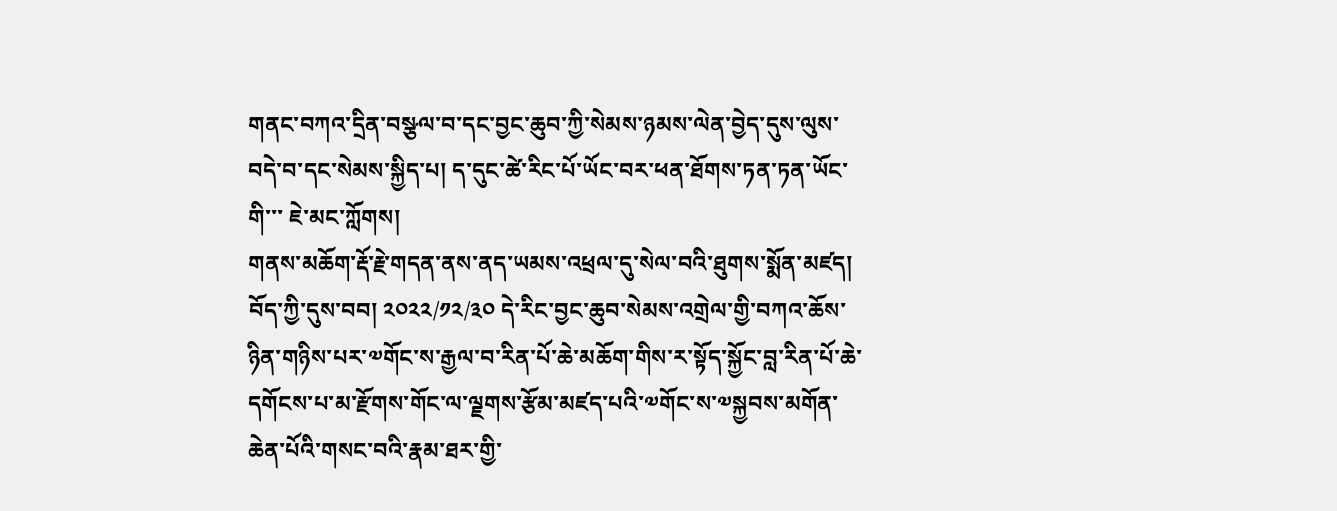གནང་བཀའ་དྲིན་བསྩལ་བ་དང་བྱང་ཆུབ་ཀྱི་སེམས་ཉམས་ལེན་བྱེད་དུས་ལུས་བདེ་བ་དང་སེམས་སྐྱིད་པ། ད་དུང་ཚེ་རིང་པོ་ཡོང་བར་ཕན་ཐོགས་ཏན་ཏན་ཡོང་གི་་་ ཇེ་མང་ཀློགས།
གནས་མཆོག་རྡོ་རྗེ་གདན་ནས་ནད་ཡམས་འཕྲལ་དུ་སེལ་བའི་ཐུགས་སྨོན་མཛད། བོད་ཀྱི་དུས་བབ། ༢༠༢༢/༡༢/༣༠ དེ་རིང་བྱང་ཆུབ་སེམས་འགྲེལ་གྱི་བཀའ་ཆོས་ཉིན་གཉིས་པར་༧གོང་ས་རྒྱལ་བ་རིན་པོ་ཆེ་མཆོག་གིས་ར་སྟོད་སྐྱོང་བླ་རིན་པོ་ཆེ་དགོངས་པ་མ་རྫོགས་གོང་ལ་ལྗགས་རྩོམ་མཛད་པའི་༧གོང་ས་༧སྐྱབས་མགོན་ཆེན་པོའི་གསང་བའི་རྣམ་ཐར་གྱི་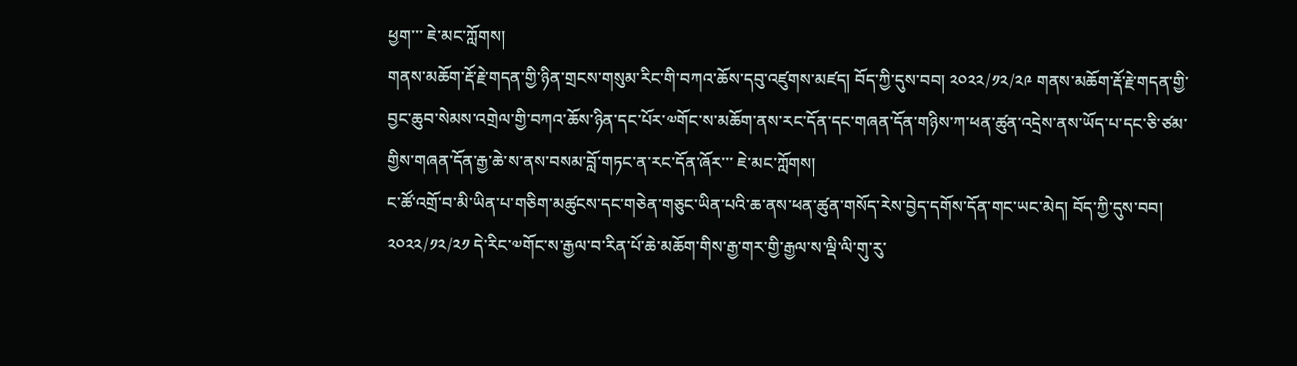ཕྱག་་་ ཇེ་མང་ཀློགས།
གནས་མཆོག་རྡོ་རྗེ་གདན་གྱི་ཉིན་གྲངས་གསུམ་རིང་གི་བཀའ་ཆོས་དབུ་འཛུགས་མཛད། བོད་ཀྱི་དུས་བབ། ༢༠༢༢/༡༢/༢༩ གནས་མཆོག་རྡོ་རྗེ་གདན་གྱི་བྱང་ཆུབ་སེམས་འགྲེལ་གྱི་བཀའ་ཆོས་ཉིན་དང་པོར་༧གོང་ས་མཆོག་ནས་རང་དོན་དང་གཞན་དོན་གཉིས་ཀ་ཕན་ཚུན་འདྲེས་ནས་ཡོད་པ་དང་ཅི་ཙམ་གྱིས་གཞན་དོན་རྒྱ་ཆེ་ས་ནས་བསམ་བློ་གཏང་ན་རང་དོན་ཞོར་་་ ཇེ་མང་ཀློགས།
ང་ཚོ་འགྲོ་བ་མི་ཡིན་པ་གཅིག་མཚུངས་དང་གཅེན་གཅུང་ཡིན་པའི་ཆ་ནས་ཕན་ཚུན་གསོད་རེས་བྱེད་དགོས་དོན་གང་ཡང་མེད། བོད་ཀྱི་དུས་བབ། ༢༠༢༢/༡༢/༢༡ དེ་རིང་༧གོང་ས་རྒྱལ་བ་རིན་པོ་ཆེ་མཆོག་གིས་རྒྱ་གར་གྱི་རྒྱལ་ས་ལྡི་ལི་གུ་རུ་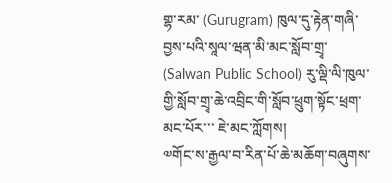གྷ་རམ་ (Gurugram) ཁུལ་དུ་རྟེན་གཞི་བྱས་པའི་སཱལ་ཝན་མི་མང་སློབ་གྲྭ་ (Salwan Public School) རུ་ལྡི་ལི་ཁུལ་གྱི་སློབ་གྲྭ་ཆེ་འབྲིང་གི་སློབ་ཕྲུག་སྟོང་ཕྲག་མང་པོར་་་ ཇེ་མང་ཀློགས།
༧གོང་ས་རྒྱལ་བ་རིན་པོ་ཆེ་མཆོག་བཞུགས་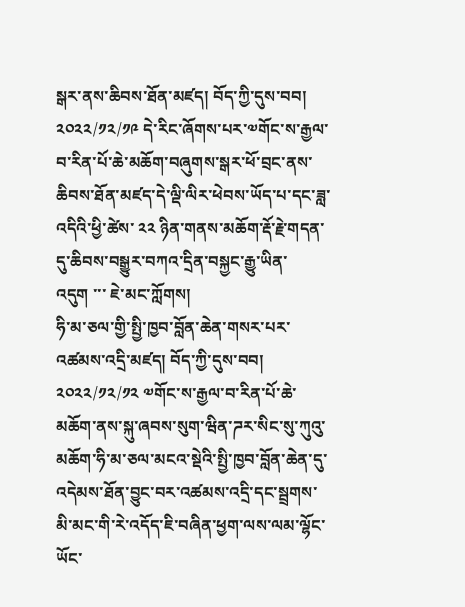སྒར་ནས་ཆིབས་ཐོན་མཛད། བོད་ཀྱི་དུས་བབ། ༢༠༢༢/༡༢/༡༩ དེ་རིང་ཞོགས་པར་༧གོང་ས་རྒྱལ་བ་རིན་པོ་ཆེ་མཆོག་བཞུགས་སྒར་ཕོ་བྲང་ནས་ཆིབས་ཐོན་མཛད་དེ་ལྡི་ལིར་ཕེབས་ཡོད་པ་དང་ཟླ་འདིའི་ཕྱི་ཚེས་ ༢༢ ཉིན་གནས་མཆོག་རྡོ་རྗེ་གདན་དུ་ཆིབས་བསྒྱུར་བཀའ་དྲིན་བསྐྱང་རྒྱུ་ཡིན་འདུག ་་་ ཇེ་མང་ཀློགས།
ཧི་མ་ཅལ་གྱི་སྤྱི་ཁྱབ་བློན་ཆེན་གསར་པར་འཚམས་འདྲི་མཛད། བོད་ཀྱི་དུས་བབ། ༢༠༢༢/༡༢/༡༢ ༧གོང་ས་རྒྱལ་བ་རིན་པོ་ཆེ་མཆོག་ནས་སྐུ་ཞབས་སུག་ཝིན་ཌར་སིང་སུ་ཀུའུ་མཆོག་ཧི་མ་ཅལ་མངའ་སྡེའི་སྤྱི་ཁྱབ་བློན་ཆེན་དུ་འདེམས་ཐོན་བྱུང་བར་འཚམས་འདྲི་དང་སྦྲགས་མི་མང་གི་རེ་འདོད་ཇི་བཞིན་ཕྱག་ལས་ལམ་ལྷོང་ཡོང་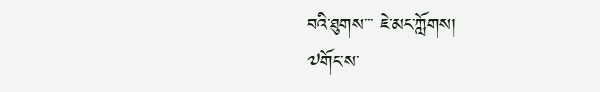བའི་ཐུགས་་་ ཇེ་མང་ཀློགས།
༧གོང་ས་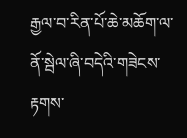རྒྱལ་བ་རིན་པོ་ཆེ་མཆོག་ལ་ནོ་སྦེལ་ཞི་བདེའི་གཟེངས་རྟགས་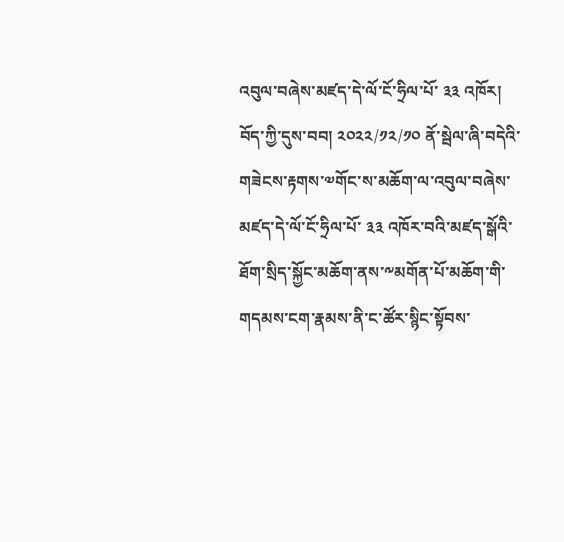འབུལ་བཞེས་མཛད་དེ་ལོ་ངོ་ཧྲིལ་པོ་ ༣༣ འཁོར། བོད་ཀྱི་དུས་བབ། ༢༠༢༢/༡༢/༡༠ ནོ་སྦེལ་ཞི་བདེའི་གཟེངས་རྟགས་༧གོང་ས་མཆོག་ལ་འབུལ་བཞེས་མཛད་དེ་ལོ་ངོ་ཧྲིལ་པོ་ ༣༣ འཁོར་བའི་མཛད་སྒོའི་ཐོག་སྲིད་སྐྱོང་མཆོག་ནས་༸མགོན་པོ་མཆོག་གི་གདམས་ངག་རྣམས་ནི་ང་ཚོར་སྙིང་སྟོབས་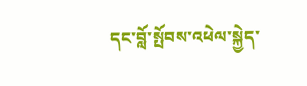དང་བློ་སྤོབས་འཕེལ་སྐྱེད་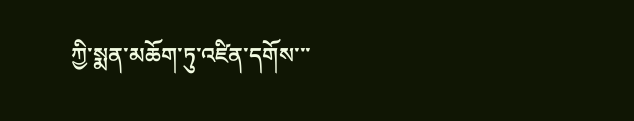ཀྱི་སྨན་མཆོག་ཏུ་འཛིན་དགོས་་་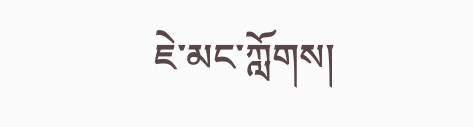ཇེ་མང་ཀློགས།